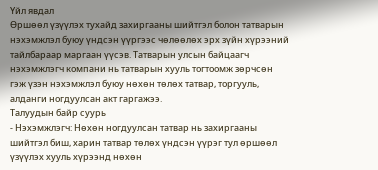Үйл явдал
Өршөөл үзүүлэх тухайд захиргааны шийтгэл болон татварын нэхэмжлэл буюу үндсэн үүргээс чөлөөлөх эрх зүйн хүрээний тайлбараар маргаан үүсэв. Татварын улсын байцаагч нэхэмжлэгч компани нь татварын хууль тогтоомж зөрчсөн гэж үзэн нэхэмжлэл буюу нөхөн төлөх татвар, торгууль, алданги ногдуулсан акт гаргажээ.
Талуудын байр суурь
- Нэхэмжлэгч: Нөхөн ногдуулсан татвар нь захиргааны шийтгэл биш, харин татвар төлөх үндсэн үүрэг тул өршөөл үзүүлэх хууль хүрээнд нөхөн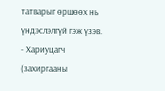татварыг өршөөх нь үндэслэлгүй гэж үзэв.
- Хариуцагч (захиргааны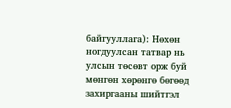байгууллага): Нөхөн ногдуулсан татвар нь улсын төсөвт орж буй мөнгөн хөрөнгө бөгөөд захиргааны шийтгэл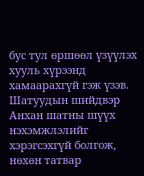бус тул өршөөл үзүүлэх хууль хүрээнд хамаарахгүй гэж үзэв.
Шатуудын шийдвэр
Анхан шатны шүүх нэхэмжлэлийг хэрэгсэхгүй болгож, нөхөн татвар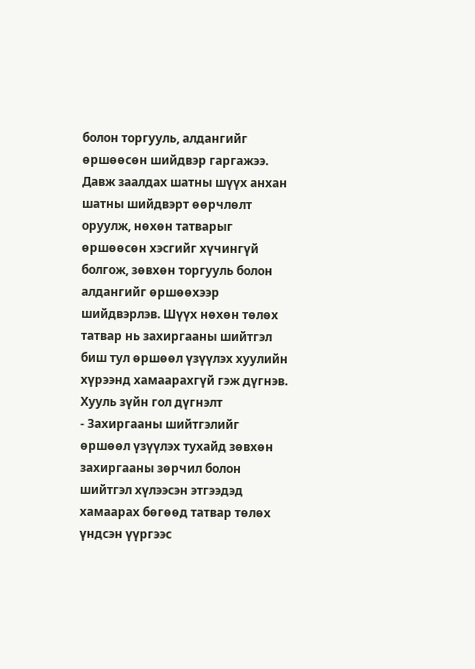болон торгууль, алдангийг өршөөсөн шийдвэр гаргажээ. Давж заалдах шатны шүүх анхан шатны шийдвэрт өөрчлөлт оруулж, нөхөн татварыг өршөөсөн хэсгийг хүчингүй болгож, зөвхөн торгууль болон алдангийг өршөөхээр шийдвэрлэв. Шүүх нөхөн төлөх татвар нь захиргааны шийтгэл биш тул өршөөл үзүүлэх хуулийн хүрээнд хамаарахгүй гэж дүгнэв.
Хууль зүйн гол дүгнэлт
- Захиргааны шийтгэлийг өршөөл үзүүлэх тухайд зөвхөн захиргааны зөрчил болон шийтгэл хүлээсэн этгээдэд хамаарах бөгөөд татвар төлөх үндсэн үүргээс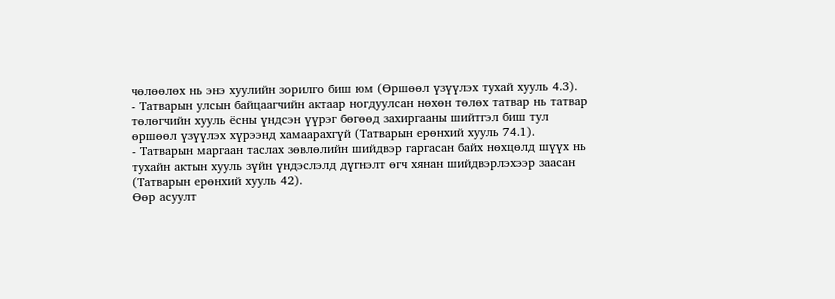чөлөөлөх нь энэ хуулийн зорилго биш юм (Өршөөл үзүүлэх тухай хууль 4.3).
- Татварын улсын байцаагчийн актаар ногдуулсан нөхөн төлөх татвар нь татвар төлөгчийн хууль ёсны үндсэн үүрэг бөгөөд захиргааны шийтгэл биш тул өршөөл үзүүлэх хүрээнд хамаарахгүй (Татварын ерөнхий хууль 74.1).
- Татварын маргаан таслах зөвлөлийн шийдвэр гаргасан байх нөхцөлд шүүх нь тухайн актын хууль зүйн үндэслэлд дүгнэлт өгч хянан шийдвэрлэхээр заасан (Татварын ерөнхий хууль 42).
Өөр асуулт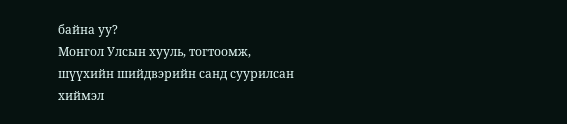байна уу?
Монгол Улсын хууль, тогтоомж, шүүхийн шийдвэрийн санд суурилсан хиймэл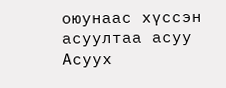оюунаас хүссэн асуултаа асуу
Асуух